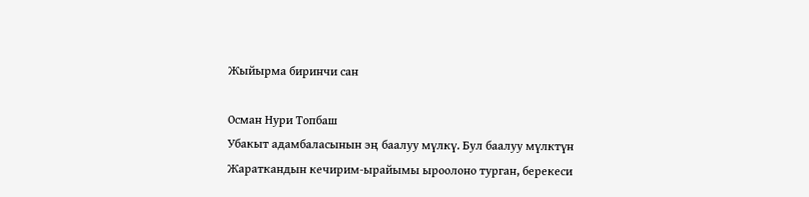Жыйырма биринчи сан

Осман Нури Топбаш
Убакыт адамбаласынын эң баалуу мүлкү. Бул баалуу мүлктүн Жараткандын кечирим-ырайымы ыроолоно турган, берекеси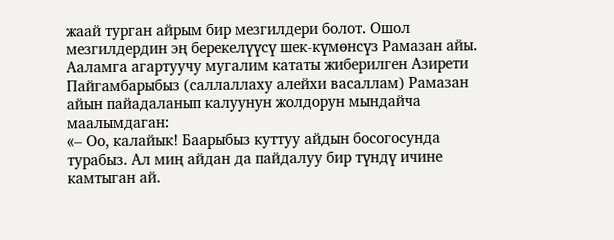жаай турган айрым бир мезгилдери болот. Ошол мезгилдердин эң берекелүүсү шек-күмөнсүз Рамазан айы. Ааламга агартуучу мугалим кататы жиберилген Азирети Пайгамбарыбыз (саллаллаху алейхи васаллам) Рамазан айын пайадаланып калуунун жолдорун мындайча маалымдаган:
«– Оо, калайык! Баарыбыз куттуу айдын босогосунда турабыз. Ал миң айдан да пайдалуу бир түндү ичине камтыган ай.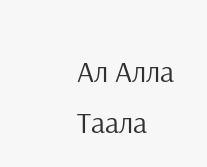Ал Алла Таала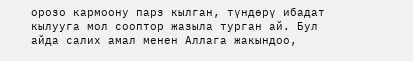орозо кармоону парз кылган, түндөрү ибадат кылууга мол сооптор жазыла турган ай. Бул айда салих амал менен Аллага жакындоо,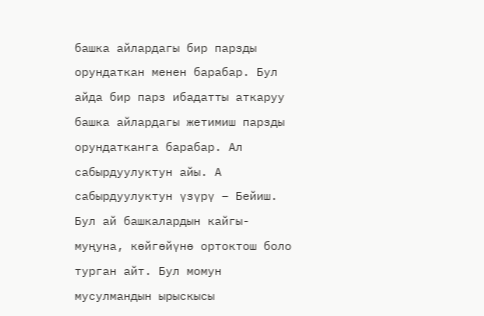башка айлардагы бир парзды орундаткан менен барабар. Бул айда бир парз ибадатты аткаруу башка айлардагы жетимиш парзды орундатканга барабар. Ал сабырдуулуктун айы. А сабырдуулуктун үзүрү – Бейиш. Бул ай башкалардын кайгы-муңуна, көйгөйүнө ортоктош боло турган айт. Бул момун мусулмандын ырыскысы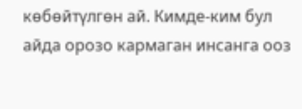көбөйтүлгөн ай. Кимде-ким бул айда орозо кармаган инсанга ооз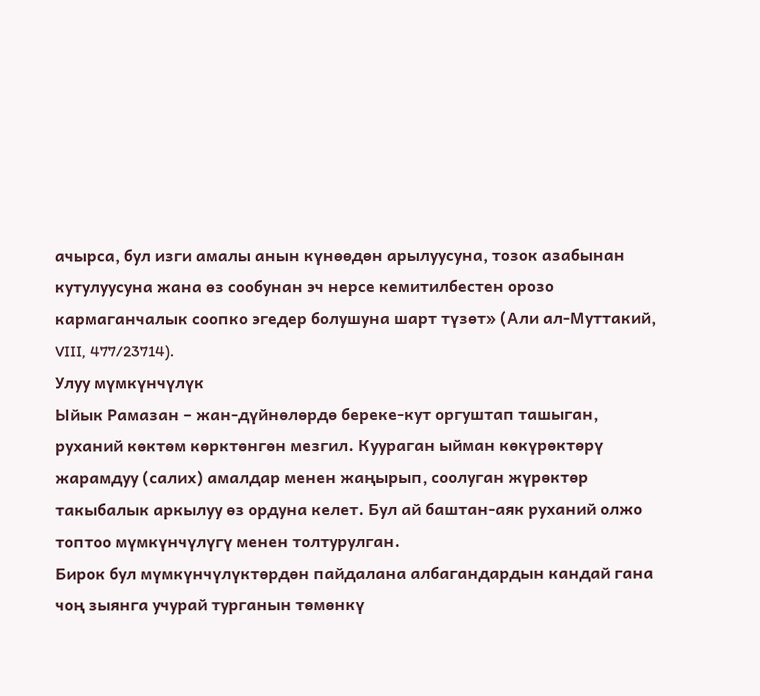ачырса, бул изги амалы анын күнөөдөн арылуусуна, тозок азабынан кутулуусуна жана өз сообунан эч нерсе кемитилбестен орозо кармаганчалык соопко эгедер болушуна шарт түзөт» (Али ал-Муттакий, VIII, 477/23714).
Улуу мүмкүнчүлүк
Ыйык Рамазан – жан-дүйнөлөрдө береке-кут оргуштап ташыган, руханий көктөм көрктөнгөн мезгил. Куураган ыйман көкүрөктөрү жарамдуу (салих) амалдар менен жаңырып, соолуган жүрөктөр такыбалык аркылуу өз ордуна келет. Бул ай баштан-аяк руханий олжо топтоо мүмкүнчүлүгү менен толтурулган.
Бирок бул мүмкүнчүлүктөрдөн пайдалана албагандардын кандай гана чоң зыянга учурай турганын төмөнкү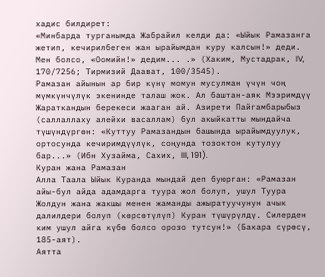хадис билдирет:
«Минбарда турганымда Жабрайил келди да: «Ыйык Рамазанга жетип, кечирилбеген жан ырайымдан куру калсын!» деди. Мен болсо, «Оомийн!» дедим... .» (Хаким, Мустадрак, IV, 170/7256; Тирмизий Даават, 100/3545).
Рамазан айынын ар бир күнү момун мусулман үчүн чоң мүмкүнчүлүк экенинде талаш жок. Ал баштан-аяк Мээримдүү Жараткандын берекеси жааган ай. Азирети Пайгамбарыбыз (саллаллаху алейхи васаллам) бул акыйкатты мындайча түшүндүргөн: «Куттуу Рамазандын башында ырайымдуулук, ортосунда кечиримдүүлүк, соңунда тозоктон кутулуу бар...» (Ибн Хузайма, Сахих, III, 191).
Куран жана Рамазан
Алла Таала Ыйык Куранда мындай деп буюрган: «Рамазан айы-бул айда адамдарга туура жол болуп, ушул Туура Жолдун жана жакшы менен жаманды ажыратуучунун ачык далилдери болуп (көрсөтүлүп) Куран түшүрүлдү. Силерден ким ушул айга күбө болсо орозо тутсун!» (Бакара сүрөсү, 185-аят).
Аятта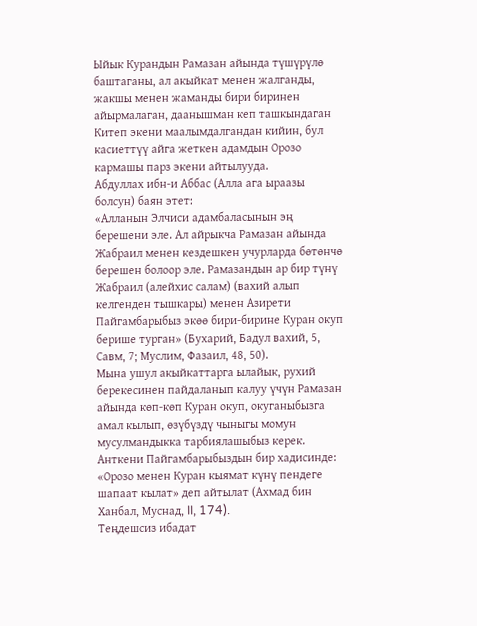Ыйык Курандын Рамазан айында түшүрүлө баштаганы, ал акыйкат менен жалганды, жакшы менен жаманды бири биринен айырмалаган, даанышман кеп ташкындаган Китеп экени маалымдалгандан кийин, бул касиеттүү айга жеткен адамдын Орозо кармашы парз экени айтылууда.
Абдуллах ибн-и Аббас (Алла ага ыраазы болсун) баян этет:
«Алланын Элчиси адамбаласынын эң берешени эле. Ал айрыкча Рамазан айында Жабраил менен кездешкен учурларда бөтөнчө берешен болоор эле. Рамазандын ар бир түнү Жабраил (алейхис салам) (вахий алып келгенден тышкары) менен Азирети Пайгамбарыбыз экөө бири-бирине Куран окуп берише турган» (Бухарий, Бадул вахий, 5, Савм, 7; Муслим, Фазаил, 48, 50).
Мына ушул акыйкаттарга ылайык, рухий берекесинен пайдаланып калуу үчүн Рамазан айында көп-көп Куран окуп, окуганыбызга амал кылып, өзүбүздү чыныгы момун мусулмандыкка тарбиялашыбыз керек. Анткени Пайгамбарыбыздын бир хадисинде: «Орозо менен Куран кыямат күнү пендеге шапаат кылат» деп айтылат (Ахмад бин Ханбал, Муснад, II, 174).
Теңдешсиз ибадат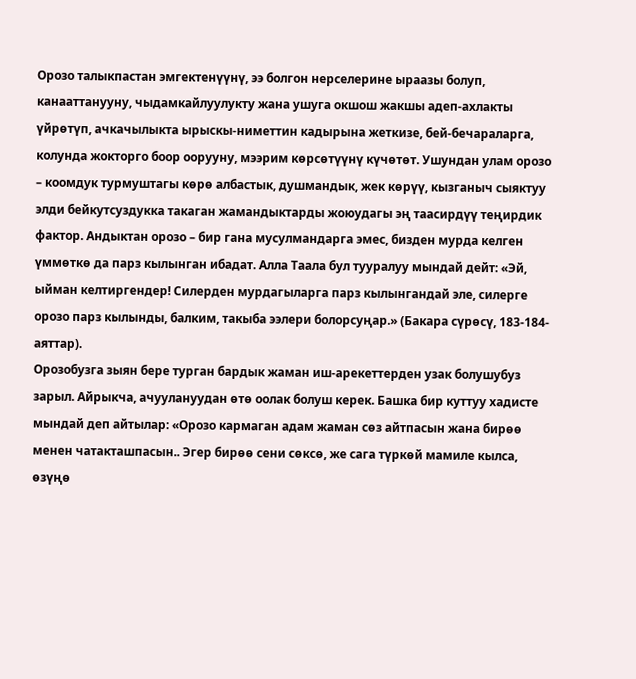Орозо талыкпастан эмгектенүүнү, ээ болгон нерселерине ыраазы болуп, канааттанууну, чыдамкайлуулукту жана ушуга окшош жакшы адеп-ахлакты үйрөтүп, ачкачылыкта ырыскы-ниметтин кадырына жеткизе, бей-бечараларга, колунда жокторго боор оорууну, мээрим көрсөтүүнү күчөтөт. Ушундан улам орозо – коомдук турмуштагы көрө албастык, душмандык, жек көрүү, кызганыч сыяктуу элди бейкутсуздукка такаган жамандыктарды жоюудагы эң таасирдүү теңирдик фактор. Андыктан орозо – бир гана мусулмандарга эмес, бизден мурда келген үммөткө да парз кылынган ибадат. Алла Таала бул тууралуу мындай дейт: «Эй, ыйман келтиргендер! Силерден мурдагыларга парз кылынгандай эле, силерге орозо парз кылынды, балким, такыба ээлери болорсуңар.» (Бакара сүрөсү, 183-184-аяттар).
Орозобузга зыян бере турган бардык жаман иш-арекеттерден узак болушубуз зарыл. Айрыкча, ачуулануудан өтө оолак болуш керек. Башка бир куттуу хадисте мындай деп айтылар: «Орозо кармаган адам жаман сөз айтпасын жана бирөө менен чатакташпасын.. Эгер бирөө сени сөксө, же сага түркөй мамиле кылса, өзүңө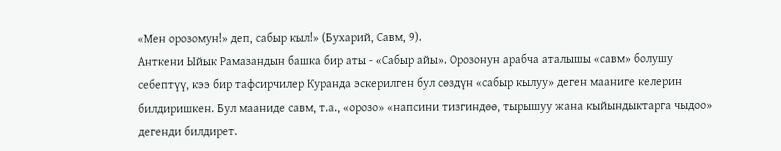«Мен орозомун!» деп, сабыр кыл!» (Бухарий, Савм, 9).
Анткени Ыйык Рамазандын башка бир аты - «Сабыр айы». Орозонун арабча аталышы «савм» болушу себептүү, кээ бир тафсирчилер Куранда эскерилген бул сөздүн «сабыр кылуу» деген мааниге келерин билдиришкен. Бул мааниде савм, т.а., «орозо» «напсини тизгиндөө, тырышуу жана кыйындыктарга чыдоо» дегенди билдирет.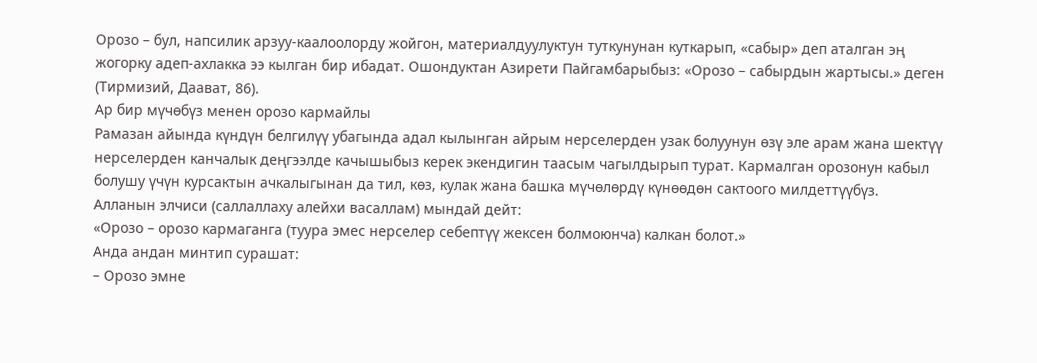Орозо – бул, напсилик арзуу-каалоолорду жойгон, материалдуулуктун туткунунан куткарып, «сабыр» деп аталган эң жогорку адеп-ахлакка ээ кылган бир ибадат. Ошондуктан Азирети Пайгамбарыбыз: «Орозо – сабырдын жартысы.» деген (Тирмизий, Даават, 86).
Ар бир мүчөбүз менен орозо кармайлы
Рамазан айында күндүн белгилүү убагында адал кылынган айрым нерселерден узак болуунун өзү эле арам жана шектүү нерселерден канчалык деңгээлде качышыбыз керек экендигин таасым чагылдырып турат. Кармалган орозонун кабыл болушу үчүн курсактын ачкалыгынан да тил, көз, кулак жана башка мүчөлөрдү күнөөдөн сактоого милдеттүүбүз.
Алланын элчиси (саллаллаху алейхи васаллам) мындай дейт:
«Орозо – орозо кармаганга (туура эмес нерселер себептүү жексен болмоюнча) калкан болот.»
Анда андан минтип сурашат:
– Орозо эмне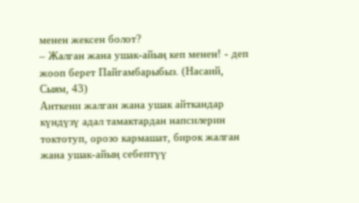менен жексен болот?
– Жалган жана ушак-айың кеп менен! - деп жооп берет Пайгамбарыбыз. (Насаий, Сыям, 43)
Анткени жалган жана ушак айткандар күндүзү адал тамактардан напсилерин токтотуп, орозо кармашат, бирок жалган жана ушак-айың себептүү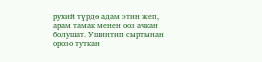рухий түрдө адам этин жеп, арам тамак менен ооз ачкан болушат. Ушинтип сыртынан орозо туткан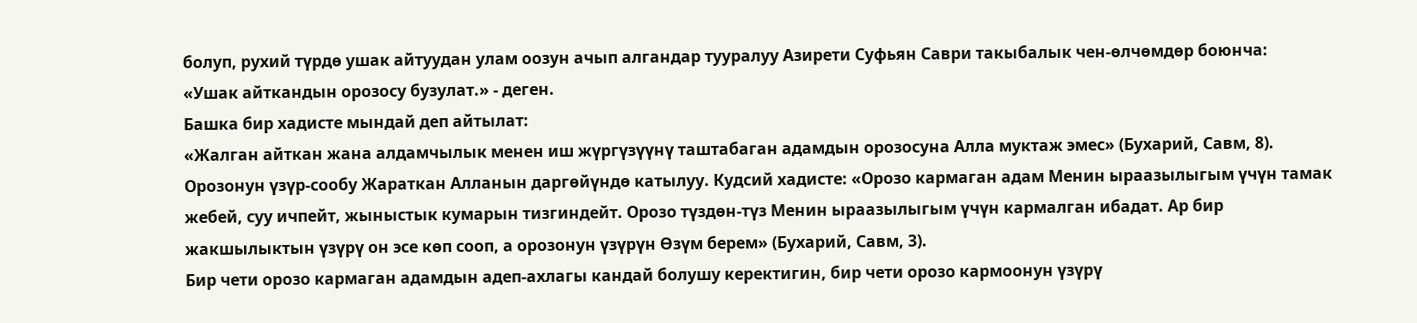болуп, рухий түрдө ушак айтуудан улам оозун ачып алгандар тууралуу Азирети Суфьян Саври такыбалык чен-өлчөмдөр боюнча:
«Ушак айткандын орозосу бузулат.» - деген.
Башка бир хадисте мындай деп айтылат:
«Жалган айткан жана алдамчылык менен иш жүргүзүүнү таштабаган адамдын орозосуна Алла муктаж эмес» (Бухарий, Савм, 8).
Орозонун үзүр-сообу Жараткан Алланын даргөйүндө катылуу. Кудсий хадисте: «Орозо кармаган адам Менин ыраазылыгым үчүн тамак жебей, суу ичпейт, жыныстык кумарын тизгиндейт. Орозо түздөн-түз Менин ыраазылыгым үчүн кармалган ибадат. Ар бир жакшылыктын үзүрү он эсе көп сооп, а орозонун үзүрүн Өзүм берем» (Бухарий, Савм, 3).
Бир чети орозо кармаган адамдын адеп-ахлагы кандай болушу керектигин, бир чети орозо кармоонун үзүрү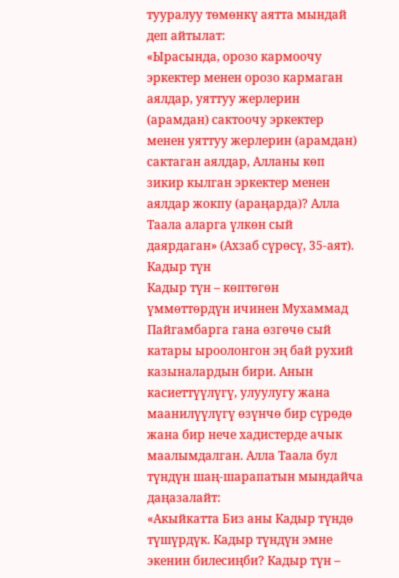тууралуу төмөнкү аятта мындай деп айтылат:
«Ырасында, орозо кармоочу эркектер менен орозо кармаган аялдар, уяттуу жерлерин (арамдан) сактоочу эркектер менен уяттуу жерлерин (арамдан) сактаган аялдар, Алланы көп зикир кылган эркектер менен аялдар жокпу (араңарда)? Алла Таала аларга үлкөн сый даярдаган» (Ахзаб сүрөсү, 35-аят).
Кадыр түн
Кадыр түн – көптөгөн үммөттөрдүн ичинен Мухаммад Пайгамбарга гана өзгөчө сый катары ыроолонгон эң бай рухий казыналардын бири. Анын касиеттүүлүгү, улуулугу жана маанилүүлүгү өзүнчө бир сүрөдө жана бир нече хадистерде ачык маалымдалган. Алла Таала бул түндүн шаң-шарапатын мындайча даңазалайт:
«Акыйкатта Биз аны Кадыр түндө түшүрдүк. Кадыр түндүн эмне экенин билесиңби? Кадыр түн –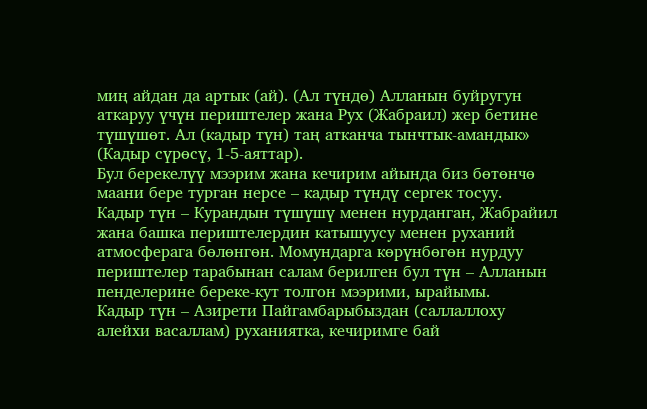миң айдан да артык (ай). (Ал түндө) Алланын буйругун аткаруу үчүн периштелер жана Рух (Жабраил) жер бетине түшүшөт. Ал (кадыр түн) таң атканча тынчтык-амандык» (Кадыр сүрөсү, 1-5-аяттар).
Бул берекелүү мээрим жана кечирим айында биз бөтөнчө маани бере турган нерсе – кадыр түндү сергек тосуу.
Кадыр түн – Курандын түшүшү менен нурданган, Жабрайил жана башка периштелердин катышуусу менен руханий атмосферага бөлөнгөн. Момундарга көрүнбөгөн нурдуу периштелер тарабынан салам берилген бул түн – Алланын пенделерине береке-кут толгон мээрими, ырайымы.
Кадыр түн – Азирети Пайгамбарыбыздан (саллаллоху алейхи васаллам) руханиятка, кечиримге бай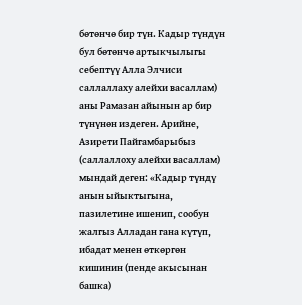бөтөнчө бир түн. Кадыр түндүн бул бөтөнчө артыкчылыгы себептүү Алла Элчиси саллаллаху алейхи васаллам) аны Рамазан айынын ар бир түнүнөн издеген. Арийне, Азирети Пайгамбарыбыз (саллаллоху алейхи васаллам) мындай деген: «Кадыр түндү анын ыйыктыгына, пазилетине ишенип, сообун жалгыз Алладан гана күтүп, ибадат менен өткөргөн кишинин (пенде акысынан башка)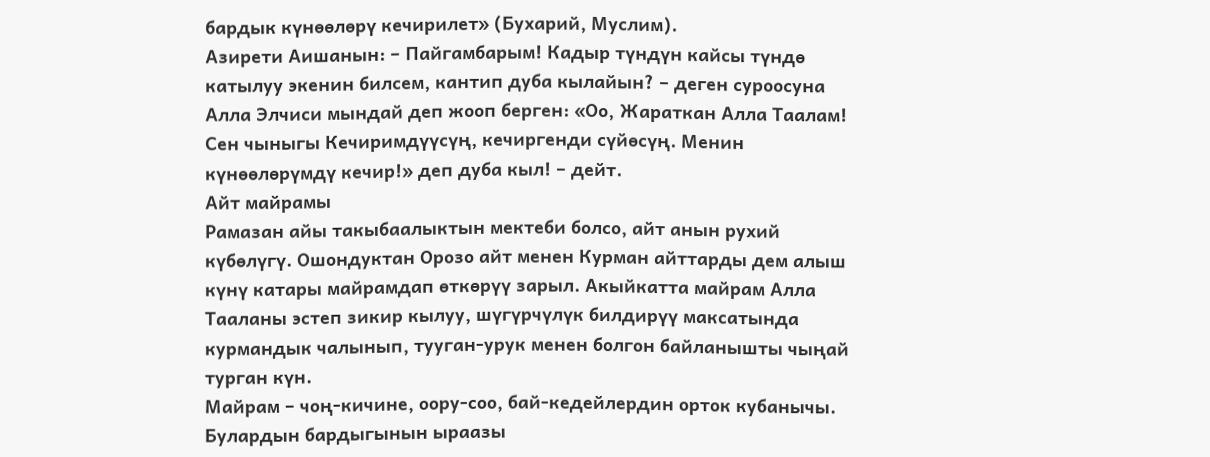бардык күнөөлөрү кечирилет» (Бухарий, Муслим).
Азирети Аишанын: – Пайгамбарым! Кадыр түндүн кайсы түндө катылуу экенин билсем, кантип дуба кылайын? – деген суроосуна Алла Элчиси мындай деп жооп берген: «Оо, Жараткан Алла Таалам! Сен чыныгы Кечиримдүүсүң, кечиргенди сүйөсүң. Менин күнөөлөрүмдү кечир!» деп дуба кыл! – дейт.
Айт майрамы
Рамазан айы такыбаалыктын мектеби болсо, айт анын рухий күбөлүгү. Ошондуктан Орозо айт менен Курман айттарды дем алыш күнү катары майрамдап өткөрүү зарыл. Акыйкатта майрам Алла Тааланы эстеп зикир кылуу, шүгүрчүлүк билдирүү максатында курмандык чалынып, тууган-урук менен болгон байланышты чыңай турган күн.
Майрам – чоң-кичине, оору-соо, бай-кедейлердин орток кубанычы. Булардын бардыгынын ыраазы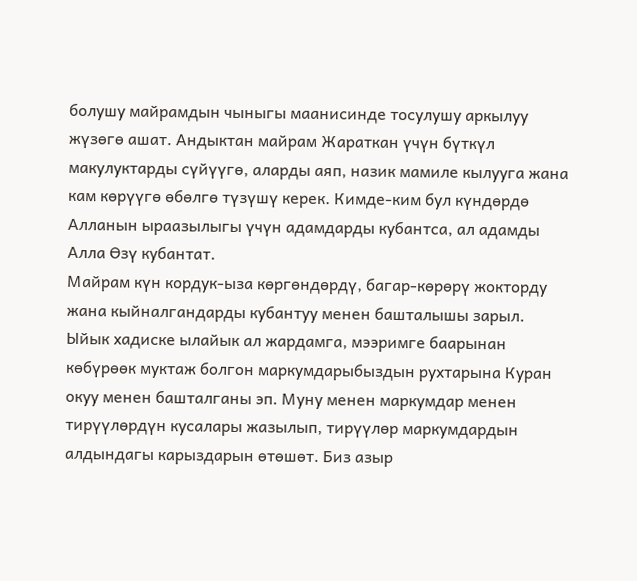болушу майрамдын чыныгы маанисинде тосулушу аркылуу жүзөгө ашат. Андыктан майрам Жараткан үчүн бүткүл макулуктарды сүйүүгө, аларды аяп, назик мамиле кылууга жана кам көрүүгө өбөлгө түзүшү керек. Кимде-ким бул күндөрдө Алланын ыраазылыгы үчүн адамдарды кубантса, ал адамды Алла Өзү кубантат.
Майрам күн кордук-ыза көргөндөрдү, багар-көрөрү жокторду жана кыйналгандарды кубантуу менен башталышы зарыл. Ыйык хадиске ылайык ал жардамга, мээримге баарынан көбүрөөк муктаж болгон маркумдарыбыздын рухтарына Куран окуу менен башталганы эп. Муну менен маркумдар менен тирүүлөрдүн кусалары жазылып, тирүүлөр маркумдардын алдындагы карыздарын өтөшөт. Биз азыр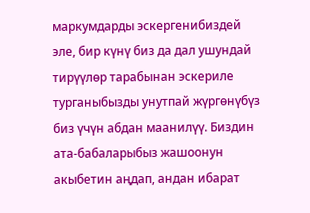маркумдарды эскергенибиздей эле, бир күнү биз да дал ушундай тирүүлөр тарабынан эскериле турганыбызды унутпай жүргөнүбүз биз үчүн абдан маанилүү. Биздин ата-бабаларыбыз жашоонун акыбетин аңдап, андан ибарат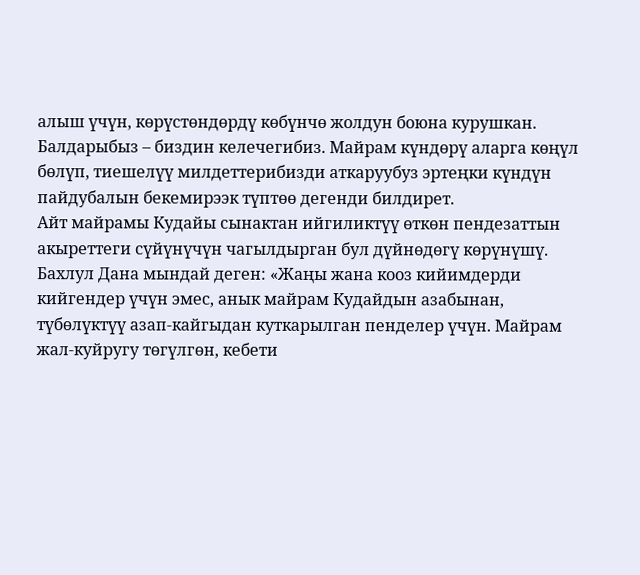алыш үчүн, көрүстөндөрдү көбүнчө жолдун боюна курушкан. Балдарыбыз – биздин келечегибиз. Майрам күндөрү аларга көңүл бөлүп, тиешелүү милдеттерибизди аткаруубуз эртеңки күндүн пайдубалын бекемирээк түптөө дегенди билдирет.
Айт майрамы Кудайы сынактан ийгиликтүү өткөн пендезаттын акыреттеги сүйүнүчүн чагылдырган бул дүйнөдөгү көрүнүшү. Бахлул Дана мындай деген: «Жаңы жана кооз кийимдерди кийгендер үчүн эмес, анык майрам Кудайдын азабынан, түбөлүктүү азап-кайгыдан куткарылган пенделер үчүн. Майрам жал-куйругу төгүлгөн, кебети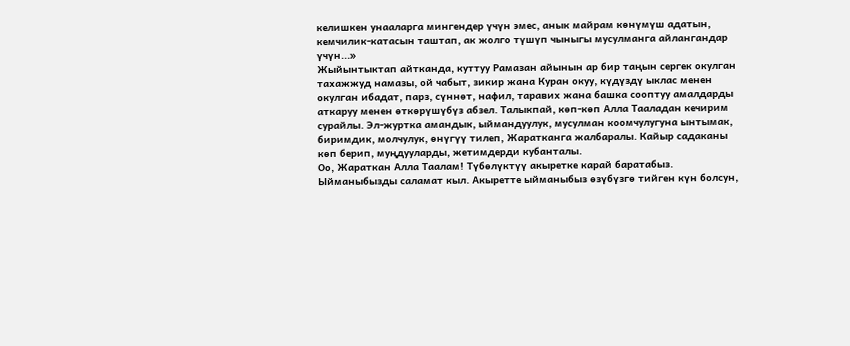келишкен унааларга мингендер үчүн эмес, анык майрам көнүмүш адатын, кемчилик-катасын таштап, ак жолго түшүп чыныгы мусулманга айлангандар үчүн...»
Жыйынтыктап айтканда, куттуу Рамазан айынын ар бир таңын сергек окулган тахажжуд намазы, ой чабыт, зикир жана Куран окуу, күдүздү ыклас менен окулган ибадат, парз, сүннөт, нафил, таравих жана башка сооптуу амалдарды аткаруу менен өткөрүшүбүз абзел. Талыкпай, көп-көп Алла Тааладан кечирим сурайлы. Эл-журтка амандык, ыймандуулук, мусулман коомчулугуна ынтымак, биримдик, молчулук, өнүгүү тилеп, Жаратканга жалбаралы. Кайыр садаканы көп берип, муңдууларды, жетимдерди кубанталы.
Оо, Жараткан Алла Таалам! Түбөлүктүү акыретке карай баратабыз. Ыйманыбызды саламат кыл. Акыретте ыйманыбыз өзүбүзгө тийген күн болсун,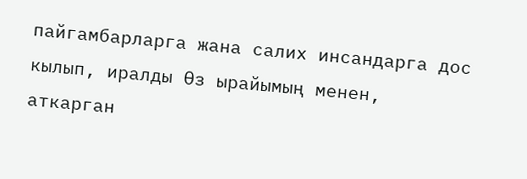пайгамбарларга жана салих инсандарга дос кылып, иралды Өз ырайымың менен, аткарган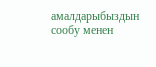амалдарыбыздын сообу менен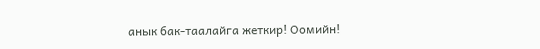анык бак-таалайга жеткир! Оомийн!